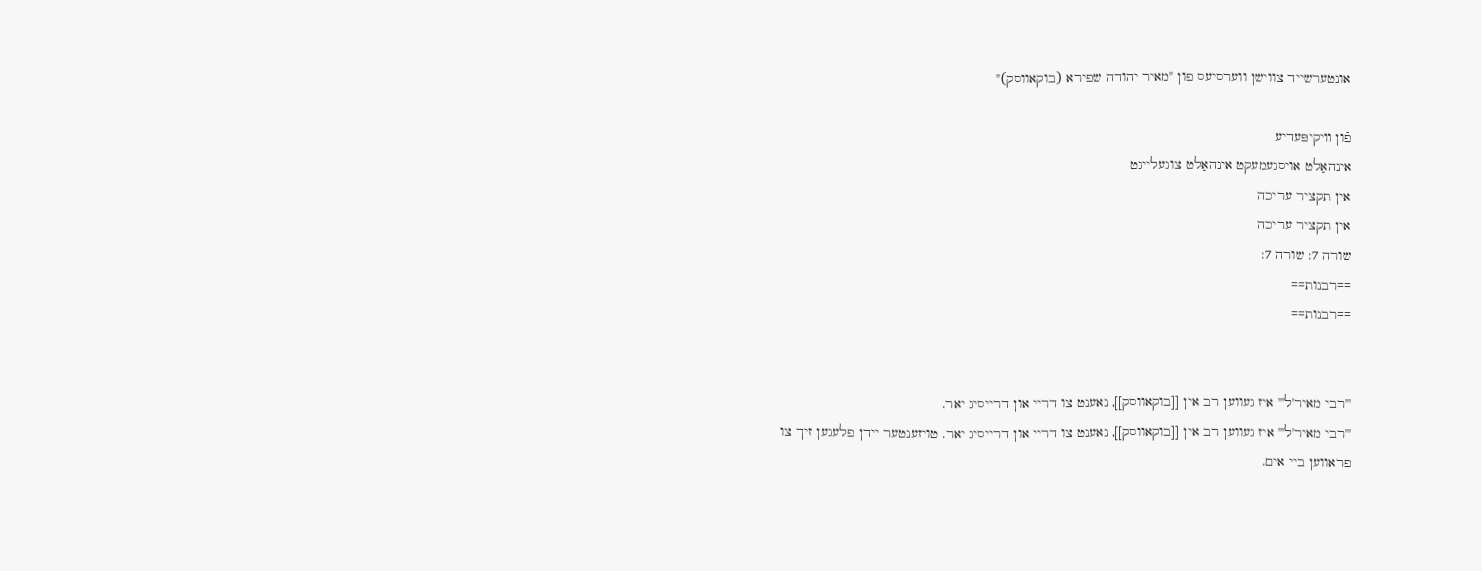אונטערשייד צווישן ווערסיעס פון "מאיר יהודה שפירא (בוקאווסק)"

פֿון װיקיפּעדיע
אינהאַלט אויסגעמעקט אינהאַלט צוגעלייגט
אין תקציר עריכה
אין תקציר עריכה
שורה 7: שורה 7:
==רבנות==
==רבנות==


'''רבי מאיר'ל''' איז געווען רב אין [[בוקאווסק]], נאענט צו דריי און דרייסיג יאר.
'''רבי מאיר'ל''' איז געווען רב אין [[בוקאווסק]], נאענט צו דריי און דרייסיג יאר. טויזענטער יידן פלעגען זיך צו פראווען ביי אים.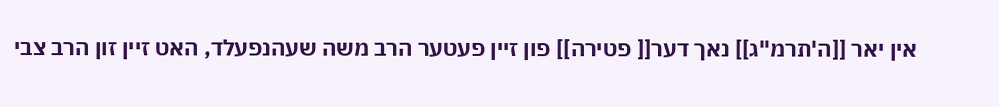אין יאר [[ה'תרמ"ג]] נאך דער[[ פטירה]] פון זיין פעטער הרב משה שעהנפעלד, האט זיין זון הרב צבי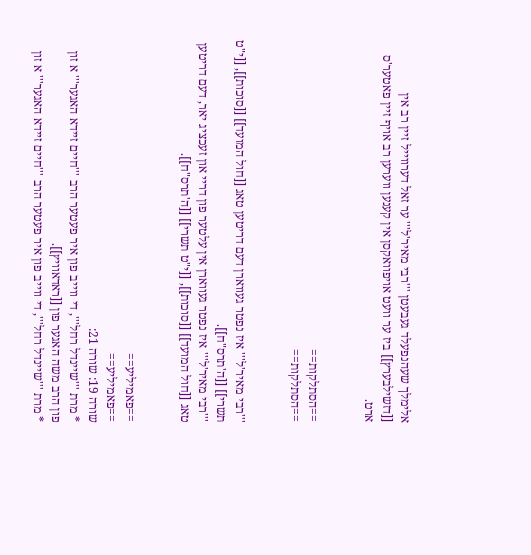אלימלך שעהנפעלד געבעטן '''רבי מאיר'ל''' ער זאל דערווייל זיין רב אין [[דזשילבערץ]] ביז ער וועט אויפוואקסן אין קענען ווערען רב אויף זיין פאטער'ס ארט.


==הסתלקות==
==הסתלקות==


'''רבי מאיר'ל''' איז נפטר געווארן דעם דריטען טאג [[חול המועד]] [[סוכות]], [[י"ט תשרי]] [[ה'תרס"ח]].
'''רבי מאיר'ל''' איז נפטר געווארן אין עלטער פון דריי און זעכציג יאר, דעם דריטען טאג [[חול המועד]] [[סוכות]], [[י"ט תשרי]] [[ה'תרס"ח]].


==פאמיליע==
==פאמיליע==
שורה 19: שורה 21:
* מרת '''שיינדל רחל''', די ווייב פון איר פעטער הרב '''חיים זיידא האגער''' א זון פון הרב משה האגער פון [[ראדאוויץ]].
* מרת '''שיינדל רחל''', די ווייב פון איר פעטער הרב '''חיים זיידא האגער''' א זון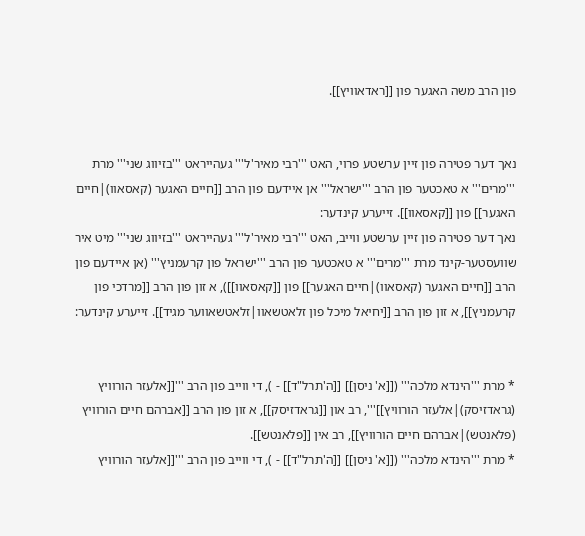פון הרב משה האגער פון [[ראדאוויץ]].


נאך דער פטירה פון זיין ערשטע פרוי, האט '''רבי מאיר'ל''' געהייראט '''בזיווג שני''' מרת '''מרים''' א טאכטער פון הרב '''ישראל''' אן איידעם פון הרב [[חיים האגער (קאסאוו)|חיים האגער]] פון [[קאסאוו]]. זייערע קינדער:
נאך דער פטירה פון זיין ערשטע ווייב, האט '''רבי מאיר'ל''' געהייראט '''בזיווג שני''' מיט איר שוועסטער-קינד מרת '''מרים''' א טאכטער פון הרב '''ישראל פון קרעמניץ''' (אן איידעם פון הרב [[חיים האגער (קאסאוו)|חיים האגער]] פון [[קאסאוו]]), א זון פון הרב [[מרדכי פון קרעמניץ]], א זון פון הרב [[יחיאל מיכל פון זלאטשאוו|זלאטשאווער מגיד]]. זייערע קינדער:


* מרת '''הינדא מלכה''' ([[א' ניסן]] [[ה'תרל"ד]] - ), די ווייב פון הרב '''[[אלעזר הורוויץ (גראדזיסק)|אלעזר הורוויץ]]''', רב און [[גראדזיסק]], א זון פון הרב [[אברהם חיים הורוויץ (פלאנטש)|אברהם חיים הורוויץ]], רב אין [[פלאנטש]].
* מרת '''הינדא מלכה''' ([[א' ניסן]] [[ה'תרל"ד]] - ), די ווייב פון הרב '''[[אלעזר הורוויץ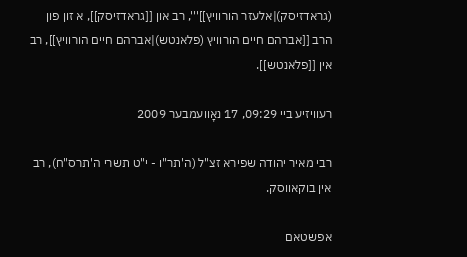(גראדזיסק)|אלעזר הורוויץ]]''', רב און [[גראדזיסק]], א זון פון הרב [[אברהם חיים הורוויץ (פלאנטש)|אברהם חיים הורוויץ]], רב אין [[פלאנטש]].

רעוויזיע ביי 09:29, 17 נאָוועמבער 2009

רבי מאיר יהודה שפירא זצ"ל (ה'תר"ו - י"ט תשרי ה'תרס"ח), רב אין בוקאווסק.

אפשטאם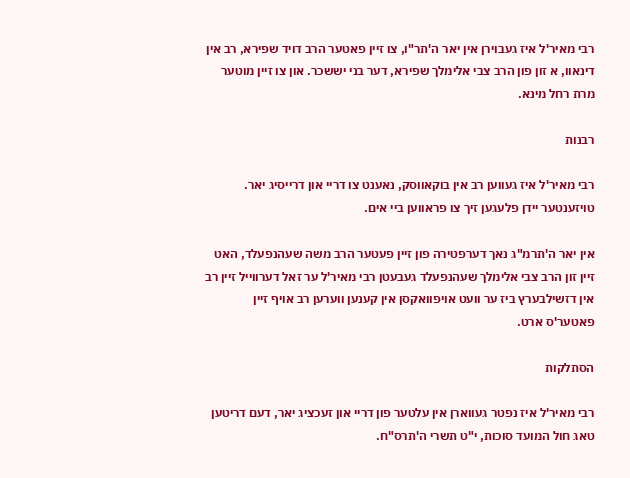רבי מאיר'ל איז געבוירן אין יאר ה'תר"ו, צו זיין פאטער הרב דויד שפירא, רב אין דינאוו, א זון פון הרב צבי אלימלך שפירא, דער בני יששכר. און צו זיין מוטער מרת רחל מינא.

רבנות

רבי מאיר'ל איז געווען רב אין בוקאווסק, נאענט צו דריי און דרייסיג יאר. טויזענטער יידן פלעגען זיך צו פראווען ביי אים.

אין יאר ה'תרמ"ג נאך דערפטירה פון זיין פעטער הרב משה שעהנפעלד, האט זיין זון הרב צבי אלימלך שעהנפעלד געבעטן רבי מאיר'ל ער זאל דערווייל זיין רב אין דזשילבערץ ביז ער וועט אויפוואקסן אין קענען ווערען רב אויף זיין פאטער'ס ארט.

הסתלקות

רבי מאיר'ל איז נפטר געווארן אין עלטער פון דריי און זעכציג יאר, דעם דריטען טאג חול המועד סוכות, י"ט תשרי ה'תרס"ח.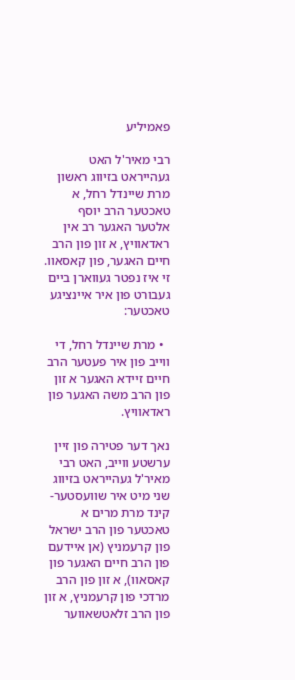פאמיליע

רבי מאיר'ל האט געהייראט בזיווג ראשון מרת שיינדל רחל, א טאכטער הרב יוסף אלטער האגער רב אין ראדאוויץ, א זון פון הרב חיים האגער, פון קאסאוו. זי איז נפטר געווארן ביים געבורט פון איר איינציגע טאכטער:

  • מרת שיינדל רחל, די ווייב פון איר פעטער הרב חיים זיידא האגער א זון פון הרב משה האגער פון ראדאוויץ.

נאך דער פטירה פון זיין ערשטע ווייב, האט רבי מאיר'ל געהייראט בזיווג שני מיט איר שוועסטער-קינד מרת מרים א טאכטער פון הרב ישראל פון קרעמניץ (אן איידעם פון הרב חיים האגער פון קאסאוו), א זון פון הרב מרדכי פון קרעמניץ, א זון פון הרב זלאטשאווער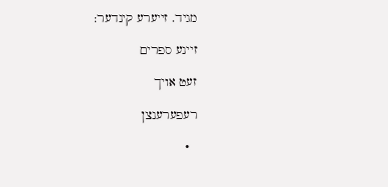מגיד. זייערע קינדער:

זיינע ספרים

זעט אויך

רעפערענצן

  •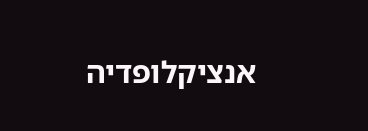אנציקלופדיה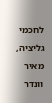לחכמי גליציה, מאיר וונדר